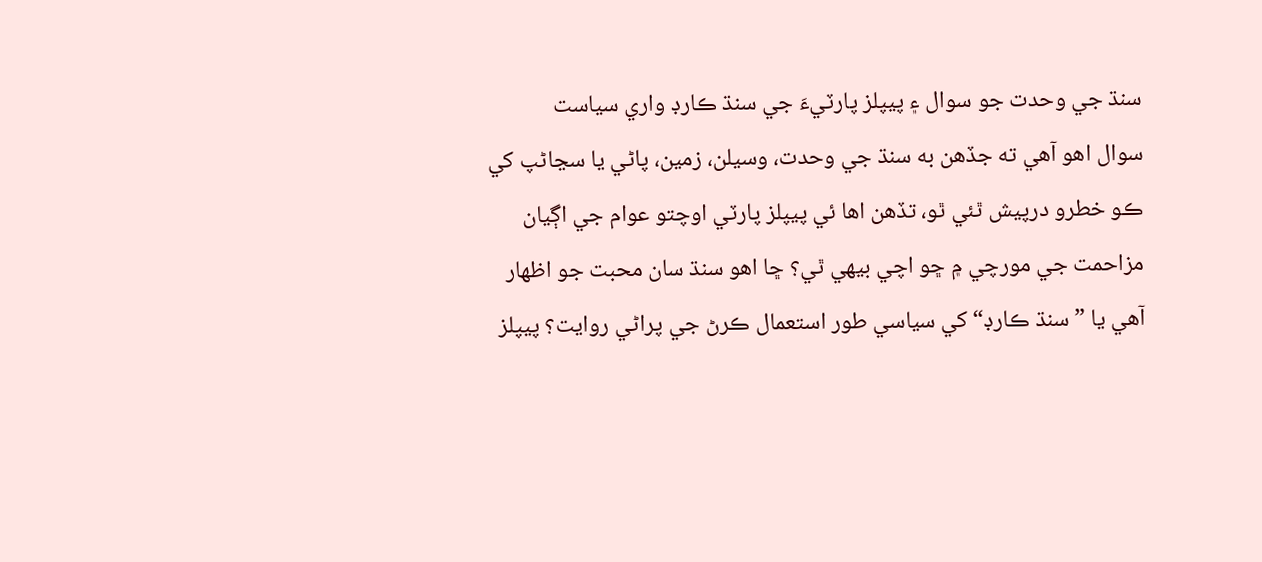سنڌ جي وحدت جو سوال ۽ پيپلز پارٽيءَ جي سنڌ ڪارڊ واري سياست
سوال اهو آهي ته جڏهن به سنڌ جي وحدت، وسيلن، زمين، پاڻي يا سڃاڻپ کي ڪو خطرو درپيش ٿئي ٿو، تڏهن اها ئي پيپلز پارٽي اوچتو عوام جي اڳيان مزاحمت جي مورچي ۾ ڇو اچي بيهي ٿي؟ ڇا اهو سنڌ سان محبت جو اظهار آهي يا ”سنڌ ڪارڊ“ کي سياسي طور استعمال ڪرڻ جي پراڻي روايت؟ پيپلز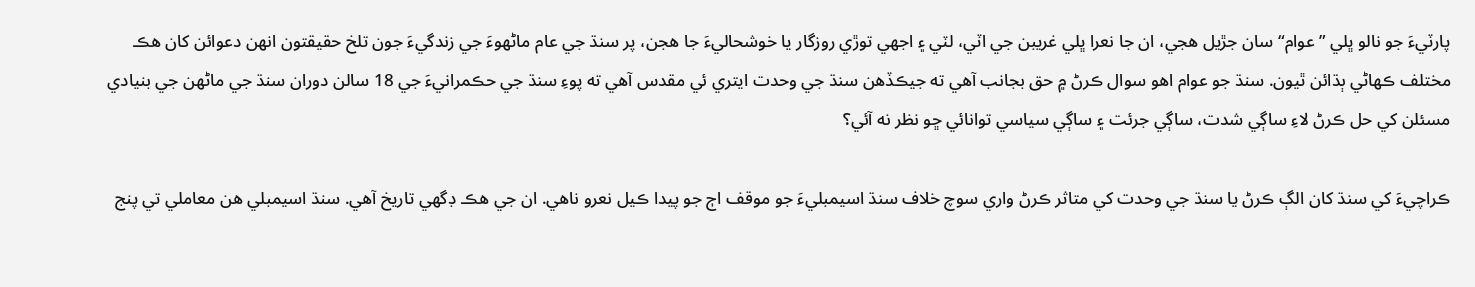پارٽيءَ جو نالو ڀلي ”عوام“ سان جڙيل هجي، ان جا نعرا ڀلي غريبن جي اٽي، لٽي ۽ اجھي توڙي روزگار يا خوشحاليءَ جا هجن، پر سنڌ جي عام ماڻهوءَ جي زندگيءَ جون تلخ حقيقتون انهن دعوائن کان هڪ مختلف ڪهاڻي ٻڌائن ٿيون. سنڌ جو عوام اهو سوال ڪرڻ ۾ حق بجانب آهي ته جيڪڏهن سنڌ جي وحدت ايتري ئي مقدس آهي ته پوءِ سنڌ جي حڪمرانيءَ جي 18 سالن دوران سنڌ جي ماڻهن جي بنيادي مسئلن کي حل ڪرڻ لاءِ ساڳي شدت، ساڳي جرئت ۽ ساڳي سياسي توانائي ڇو نظر نه آئي؟

ڪراچيءَ کي سنڌ کان الڳ ڪرڻ يا سنڌ جي وحدت کي متاثر ڪرڻ واري سوچ خلاف سنڌ اسيمبليءَ جو موقف اڄ جو پيدا ڪيل نعرو ناهي. ان جي هڪ ڊگهي تاريخ آهي. سنڌ اسيمبلي هن معاملي تي پنج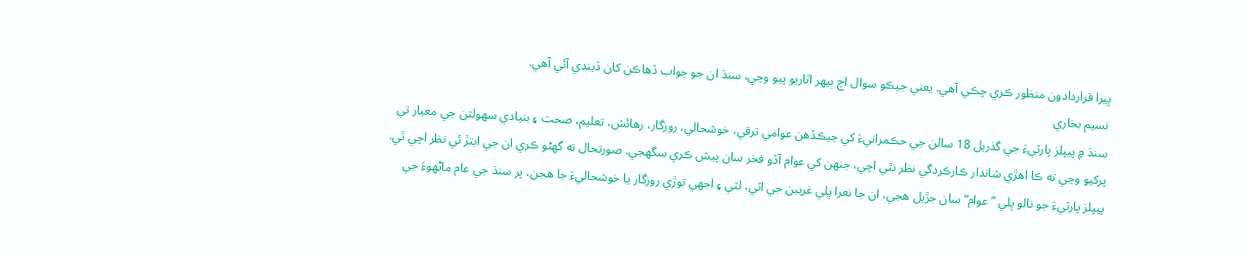ڀيرا قراردادون منظور ڪري چڪي آهي. يعني جيڪو سوال اڄ ٻيهر اٿاريو پيو وڃي، سنڌ ان جو جواب ڏهاڪن کان ڏيندي آئي آهي.
نسيم بخاري
سنڌ ۾ پيپلز پارٽيءَ جي گذريل 18 سالن جي حڪمرانيءَ کي جيڪڏهن عوامي ترقي، خوشحالي، روزگار، رهائش، تعليم، صحت ۽ بنيادي سهولتن جي معيار تي پرکيو وڃي ته ڪا اهڙي شاندار ڪارڪردگي نظر نٿي اچي، جنهن کي عوام آڏو فخر سان پيش ڪري سگهجي. صورتحال ته گهڻو ڪري ان جي ابتڙ ئي نظر اچي ٿي.
پيپلز پارٽيءَ جو نالو ڀلي ”عوام“ سان جڙيل هجي، ان جا نعرا ڀلي غريبن جي اٽي، لٽي ۽ اجھي توڙي روزگار يا خوشحاليءَ جا هجن، پر سنڌ جي عام ماڻهوءَ جي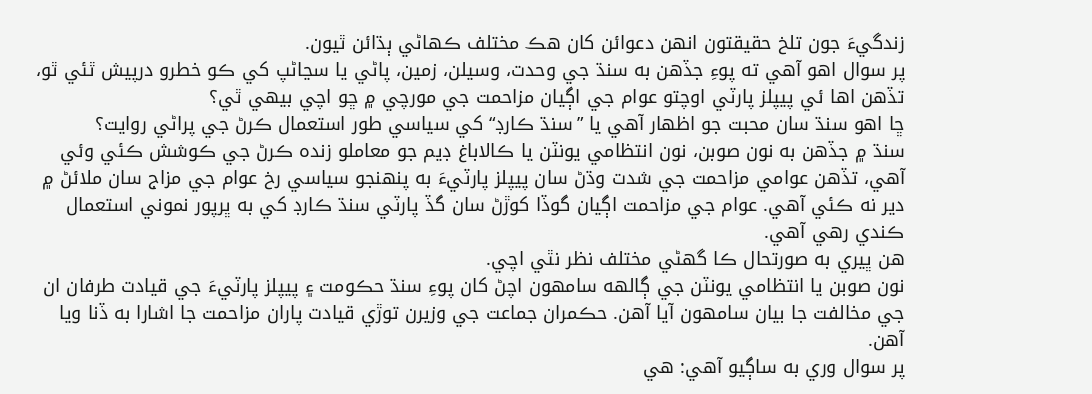زندگيءَ جون تلخ حقيقتون انهن دعوائن کان هڪ مختلف ڪهاڻي ٻڌائن ٿيون.
پر سوال اهو آهي ته پوءِ جڏهن به سنڌ جي وحدت، وسيلن، زمين، پاڻي يا سڃاڻپ کي ڪو خطرو درپيش ٿئي ٿو، تڏهن اها ئي پيپلز پارٽي اوچتو عوام جي اڳيان مزاحمت جي مورچي ۾ ڇو اچي بيهي ٿي؟
ڇا اهو سنڌ سان محبت جو اظهار آهي يا ”سنڌ ڪارڊ“ کي سياسي طور استعمال ڪرڻ جي پراڻي روايت؟
سنڌ ۾ جڏهن به نون صوبن، نون انتظامي يونٽن يا ڪالاباغ ڊيم جو معاملو زنده ڪرڻ جي ڪوشش ڪئي وئي آهي، تڏهن عوامي مزاحمت جي شدت وڌڻ سان پيپلز پارٽيءَ به پنهنجو سياسي رخ عوام جي مزاج سان ملائڻ ۾ دير نه ڪئي آهي. عوام جي مزاحمت اڳيان گوڏا کوڙڻ سان گڏ پارٽي سنڌ ڪارڊ کي به ڀرپور نموني استعمال ڪندي رهي آهي.
هن ڀيري به صورتحال ڪا گهڻي مختلف نظر نٿي اچي.
نون صوبن يا انتظامي يونٽن جي ڳالهه سامهون اچڻ کان پوءِ سنڌ حڪومت ۽ پيپلز پارٽيءَ جي قيادت طرفان ان جي مخالفت جا بيان سامهون آيا آهن. حڪمران جماعت جي وزيرن توڙي قيادت پاران مزاحمت جا اشارا به ڏنا ويا آهن.
پر سوال وري به ساڳيو آهي: هي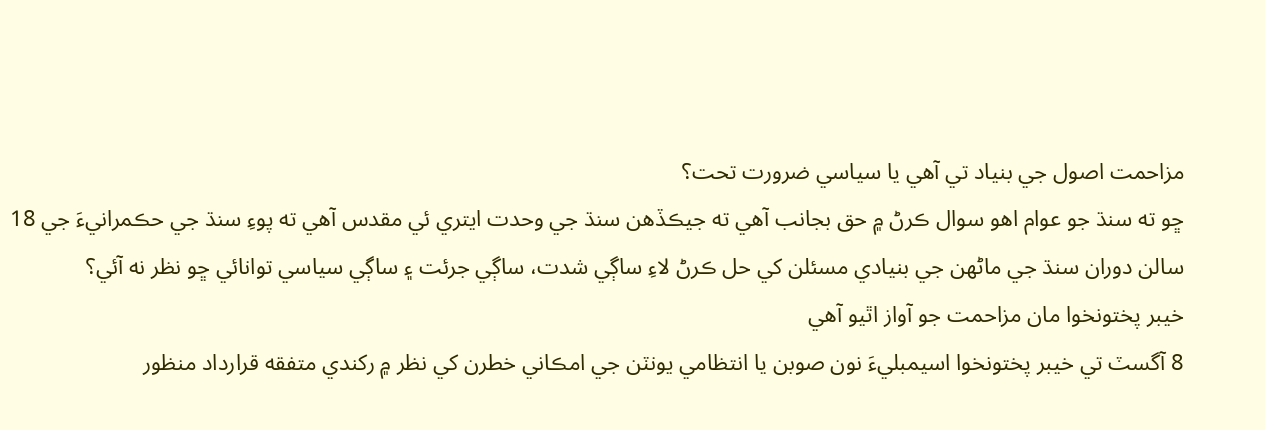مزاحمت اصول جي بنياد تي آهي يا سياسي ضرورت تحت؟
ڇو ته سنڌ جو عوام اهو سوال ڪرڻ ۾ حق بجانب آهي ته جيڪڏهن سنڌ جي وحدت ايتري ئي مقدس آهي ته پوءِ سنڌ جي حڪمرانيءَ جي 18 سالن دوران سنڌ جي ماڻهن جي بنيادي مسئلن کي حل ڪرڻ لاءِ ساڳي شدت، ساڳي جرئت ۽ ساڳي سياسي توانائي ڇو نظر نه آئي؟
خيبر پختونخوا مان مزاحمت جو آواز اٿيو آھي
8 آگسٽ تي خيبر پختونخوا اسيمبليءَ نون صوبن يا انتظامي يونٽن جي امڪاني خطرن کي نظر ۾ رکندي متفقه قرارداد منظور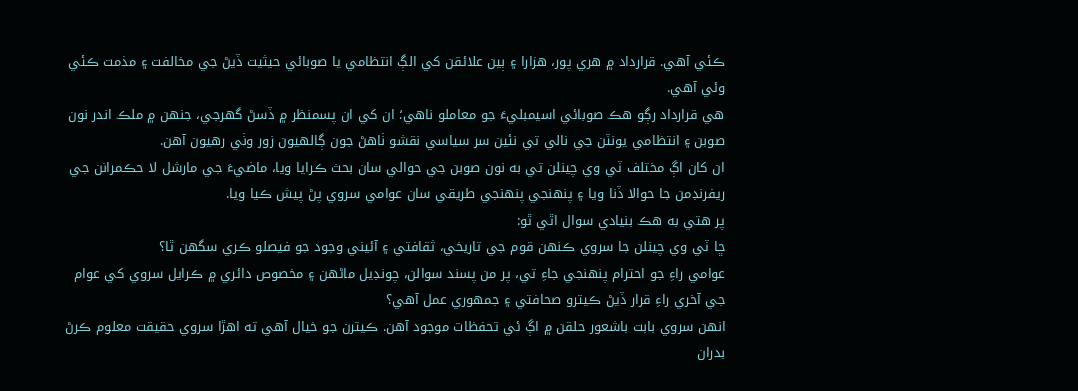ڪئي آھي. قرارداد ۾ هري پور، هزارا ۽ ٻين علائقن کي الڳ انتظامي يا صوبائي حيثيت ڏيڻ جي مخالفت ۽ مذمت ڪئي وئي آھي.
هي قرارداد رڳو هڪ صوبائي اسيمبليءَ جو معاملو ناهي؛ ان کي ان پسمنظر ۾ ڏسڻ گهرجي، جنهن ۾ ملڪ اندر نون صوبن ۽ انتظامي يونٽن جي نالي تي نئين سر سياسي نقشو ٺاهڻ جون ڳالهيون زور وٺي رهيون آهن.
ان کان اڳ مختلف ٽي وي چينلن تي به نون صوبن جي حوالي سان بحث ڪرايا ويا، ماضيءَ جي مارشل لا حڪمرانن جي ريفرنڊمن جا حوالا ڏنا ويا ۽ پنهنجي پنهنجي طريقي سان عوامي سروي پڻ پيش ڪيا ويا.
پر هتي به هڪ بنيادي سوال اٿي ٿو:
ڇا ٽي وي چينلن جا سروي ڪنهن قوم جي تاريخي، ثقافتي ۽ آئيني وجود جو فيصلو ڪري سگهن ٿا؟
عوامي راءِ جو احترام پنهنجي جاءِ تي، پر من پسند سوالن، چونڊيل ماڻهن ۽ مخصوص دائري ۾ ڪرايل سروي کي عوام جي آخري راءِ قرار ڏيڻ ڪيترو صحافتي ۽ جمهوري عمل آهي؟
انهن سروي بابت باشعور حلقن ۾ اڳ ئي تحفظات موجود آهن. ڪيترن جو خيال آهي ته اهڙا سروي حقيقت معلوم ڪرڻ بدران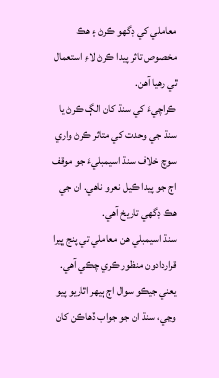معاملي کي ڊگهو ڪرڻ ۽ هڪ مخصوص تاثر پيدا ڪرڻ لاءِ استعمال ٿي رهيا آهن.
ڪراچيءَ کي سنڌ کان الڳ ڪرڻ يا سنڌ جي وحدت کي متاثر ڪرڻ واري سوچ خلاف سنڌ اسيمبليءَ جو موقف اڄ جو پيدا ڪيل نعرو ناهي. ان جي هڪ ڊگهي تاريخ آهي.
سنڌ اسيمبلي هن معاملي تي پنج ڀيرا قراردادون منظور ڪري چڪي آهي.
يعني جيڪو سوال اڄ ٻيهر اٿاريو پيو وڃي، سنڌ ان جو جواب ڏهاڪن کان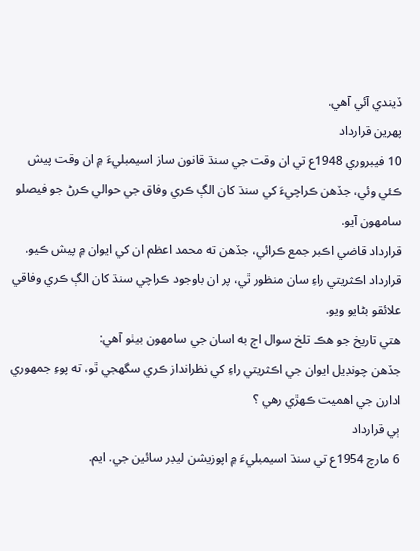ڏيندي آئي آهي.
پهرين قرارداد
10 فيبروري 1948ع تي ان وقت جي سنڌ قانون ساز اسيمبليءَ ۾ ان وقت پيش ڪئي وئي، جڏهن ڪراچيءَ کي سنڌ کان الڳ ڪري وفاق جي حوالي ڪرڻ جو فيصلو سامهون آيو.
قرارداد قاضي اڪبر جمع ڪرائي، جڏهن ته محمد اعظم ان کي ايوان ۾ پيش ڪيو.
قرارداد اڪثريتي راءِ سان منظور ٿي، پر ان باوجود ڪراچي سنڌ کان الڳ ڪري وفاقي علائقو بڻايو ويو.
هتي تاريخ جو هڪ تلخ سوال اڄ به اسان جي سامهون بيٺو آهي:
جڏهن چونڊيل ايوان جي اڪثريتي راءِ کي نظرانداز ڪري سگهجي ٿو، ته پوءِ جمهوري ادارن جي اهميت ڪھڙي رھي ؟
ٻي قرارداد
6 مارچ 1954ع تي سنڌ اسيمبليءَ ۾ اپوزيشن ليڊر سائين جي. ايم.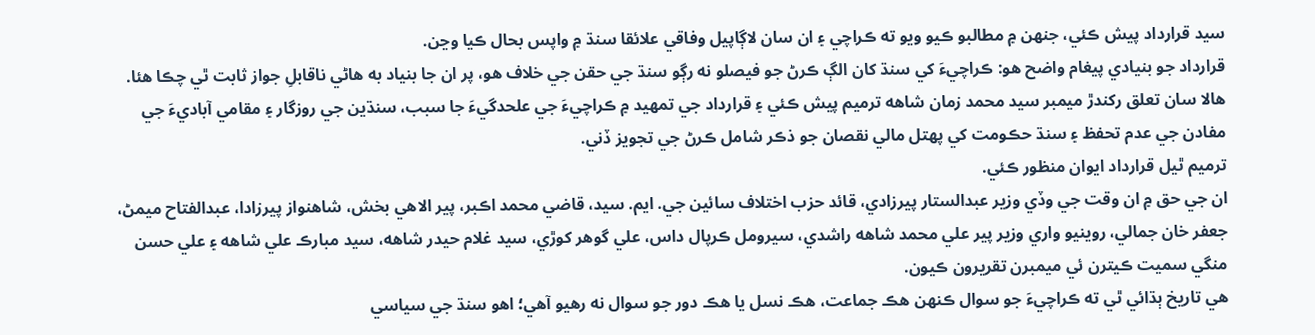سيد قرارداد پيش ڪئي، جنهن ۾ مطالبو ڪيو ويو ته ڪراچي ۽ ان سان لاڳاپيل وفاقي علائقا سنڌ ۾ واپس بحال ڪيا وڃن.
قرارداد جو بنيادي پيغام واضح هو: ڪراچيءَ کي سنڌ کان الڳ ڪرڻ جو فيصلو نه رڳو سنڌ جي حقن جي خلاف هو، پر ان جا بنياد به هاڻي ناقابلِ جواز ثابت ٿي چڪا هئا.
هالا سان تعلق رکندڙ ميمبر سيد محمد زمان شاهه ترميم پيش ڪئي ۽ قرارداد جي تمهيد ۾ ڪراچيءَ جي علحدگيءَ جا سبب، سنڌين جي روزگار ۽ مقامي آباديءَ جي مفادن جي عدم تحفظ ۽ سنڌ حڪومت کي پهتل مالي نقصان جو ذڪر شامل ڪرڻ جي تجويز ڏني.
ترميم ٿيل قرارداد ايوان منظور ڪئي.
ان جي حق ۾ ان وقت جي وڏي وزير عبدالستار پيرزادي، قائد حزب اختلاف سائين جي. ايم. سيد، قاضي محمد اڪبر، پير الاهي بخش، شاهنواز پيرزادا، عبدالفتاح ميمڻ، جعفر خان جمالي، روينيو واري وزير پير علي محمد شاهه راشدي، سيرومل ڪرپال داس، علي گوهر کوڙي، سيد غلام حيدر شاهه، سيد مبارڪ علي شاهه ۽ علي حسن منگي سميت ڪيترن ئي ميمبرن تقريرون ڪيون.
هي تاريخ ٻڌائي ٿي ته ڪراچيءَ جو سوال ڪنهن هڪ جماعت، هڪ نسل يا هڪ دور جو سوال نه رهيو آهي؛ اهو سنڌ جي سياسي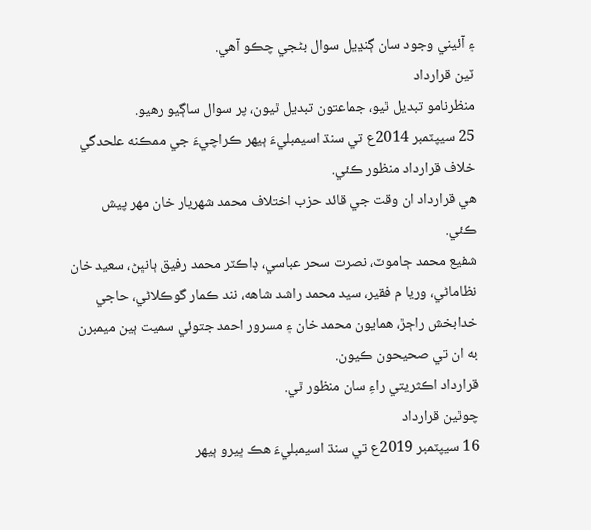۽ آئيني وجود سان ڳنڍيل سوال بڻجي چڪو آهي.
ٽين قرارداد
منظرنامو تبديل ٿيو، جماعتون تبديل ٿيون، پر سوال ساڳيو رهيو.
25 سيپٽمبر 2014ع تي سنڌ اسيمبليءَ ٻيهر ڪراچيءَ جي ممڪنه علحدگي خلاف قرارداد منظور ڪئي.
هي قرارداد ان وقت جي قائد حزب اختلاف محمد شهريار خان مهر پيش ڪئي.
شفيع محمد ڄاموٽ، نصرت سحر عباسي، ڊاڪٽر محمد رفيق ٻانڀڻ، سعيد خان نظاماڻي، وريا م فقير، سيد محمد راشد شاهه، نند ڪمار گوڪلاڻي، حاجي خدابخش راڄڙ، همايون محمد خان ۽ مسرور احمد جتوئي سميت ٻين ميمبرن به ان تي صحيحون ڪيون.
قرارداد اڪثريتي راءِ سان منظور ٿي.
چوٿين قرارداد
16 سيپٽمبر 2019ع تي سنڌ اسيمبليءَ هڪ ڀيرو ٻيهر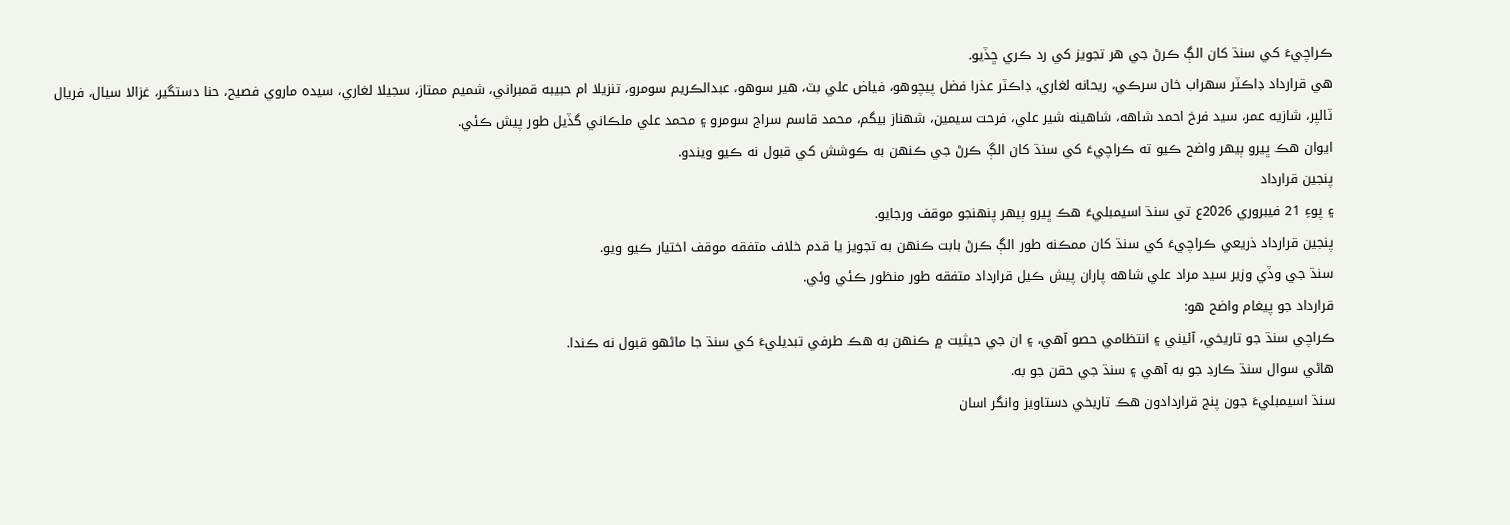ڪراچيءَ کي سنڌ کان الڳ ڪرڻ جي هر تجويز کي رد ڪري ڇڏيو.
هي قرارداد ڊاڪٽر سهراب خان سرڪي، ريحانه لغاري، ڊاڪٽر عذرا فضل پيچوهو، فياض علي بٽ، هير سوهو، عبدالڪريم سومرو، تنزيلا ام حبيبه قمبراني، شميم ممتاز، سجيلا لغاري، سيده ماروي فصيح، حنا دستگير، غزالا سيال، فريال ٽالپر، شازيه عمر، سيد فرخ احمد شاهه، شاهينه شير علي، فرحت سيمين، شهناز بيگم، محمد قاسم سراج سومرو ۽ محمد علي ملڪاني گڏيل طور پيش ڪئي.
ايوان هڪ ڀيرو ٻيهر واضح ڪيو ته ڪراچيءَ کي سنڌ کان الڳ ڪرڻ جي ڪنهن به ڪوشش کي قبول نه ڪيو ويندو.
پنجين قرارداد
۽ پوءِ 21 فيبروري 2026ع تي سنڌ اسيمبليءَ هڪ ڀيرو ٻيهر پنهنجو موقف ورجايو.
پنجين قرارداد ذريعي ڪراچيءَ کي سنڌ کان ممڪنه طور الڳ ڪرڻ بابت ڪنهن به تجويز يا قدم خلاف متفقه موقف اختيار ڪيو ويو.
سنڌ جي وڏي وزير سيد مراد علي شاهه پاران پيش ڪيل قرارداد متفقه طور منظور ڪئي وئي.
قرارداد جو پيغام واضح هو:
ڪراچي سنڌ جو تاريخي، آئيني ۽ انتظامي حصو آهي، ۽ ان جي حيثيت ۾ ڪنهن به هڪ طرفي تبديليءَ کي سنڌ جا ماڻهو قبول نه ڪندا.
هاڻي سوال سنڌ ڪارڊ جو به آهي ۽ سنڌ جي حقن جو به.
سنڌ اسيمبليءَ جون پنج قراردادون هڪ تاريخي دستاويز وانگر اسان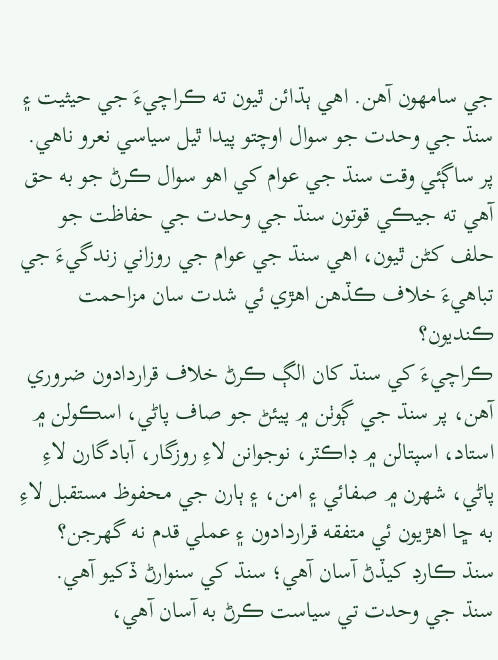جي سامهون آهن. اهي ٻڌائن ٿيون ته ڪراچيءَ جي حيثيت ۽ سنڌ جي وحدت جو سوال اوچتو پيدا ٿيل سياسي نعرو ناهي.
پر ساڳئي وقت سنڌ جي عوام کي اهو سوال ڪرڻ جو به حق آهي ته جيڪي قوتون سنڌ جي وحدت جي حفاظت جو حلف کڻن ٿيون، اهي سنڌ جي عوام جي روزاني زندگيءَ جي تباهيءَ خلاف ڪڏهن اهڙي ئي شدت سان مزاحمت ڪنديون؟
ڪراچيءَ کي سنڌ کان الڳ ڪرڻ خلاف قراردادون ضروري آهن، پر سنڌ جي ڳوٺن ۾ پيئڻ جو صاف پاڻي، اسڪولن ۾ استاد، اسپتالن ۾ ڊاڪٽر، نوجوانن لاءِ روزگار، آبادگارن لاءِ پاڻي، شهرن ۾ صفائي ۽ امن، ۽ ٻارن جي محفوظ مستقبل لاءِ به ڇا اهڙيون ئي متفقه قراردادون ۽ عملي قدم نه گهرجن؟
سنڌ ڪارڊ کيڏڻ آسان آهي؛ سنڌ کي سنوارڻ ڏکيو آهي.
سنڌ جي وحدت تي سياست ڪرڻ به آسان آهي،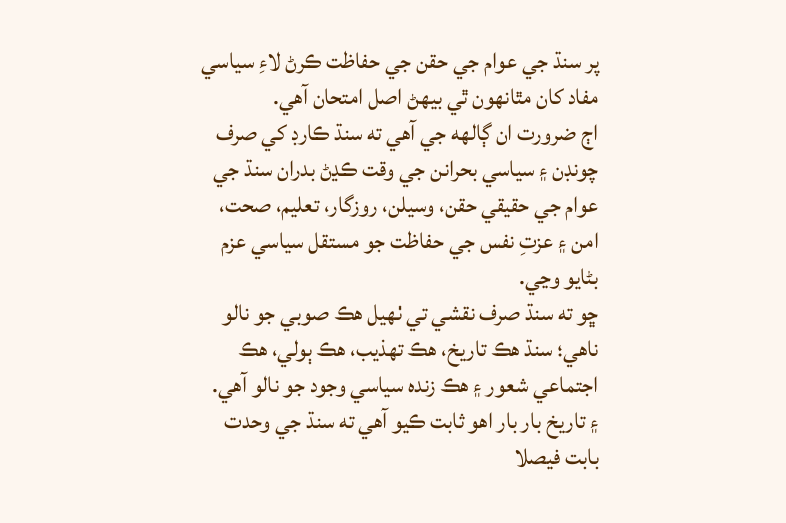پر سنڌ جي عوام جي حقن جي حفاظت ڪرڻ لاءِ سياسي مفاد کان مٿانهون ٿي بيهڻ اصل امتحان آهي.
اڄ ضرورت ان ڳالهه جي آهي ته سنڌ ڪارڊ کي صرف چونڊن ۽ سياسي بحرانن جي وقت ڪڍڻ بدران سنڌ جي عوام جي حقيقي حقن، وسيلن، روزگار، تعليم، صحت، امن ۽ عزتِ نفس جي حفاظت جو مستقل سياسي عزم بڻايو وڃي.
ڇو ته سنڌ صرف نقشي تي ٺهيل هڪ صوبي جو نالو ناهي؛ سنڌ هڪ تاريخ، هڪ تهذيب، هڪ ٻولي، هڪ اجتماعي شعور ۽ هڪ زنده سياسي وجود جو نالو آهي.
۽ تاريخ بار بار اهو ثابت ڪيو آهي ته سنڌ جي وحدت بابت فيصلا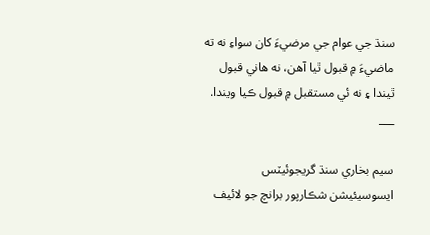سنڌ جي عوام جي مرضيءَ کان سواءِ نه ته ماضيءَ ۾ قبول ٿيا آهن، نه ھاني قبول ٿيندا ۽ نه ئي مستقبل ۾ قبول ڪيا ويندا.
___

سيم بخاري سنڌ گريجوئيٽس ايسوسيئيشن شڪارپور برانچ جو لائيف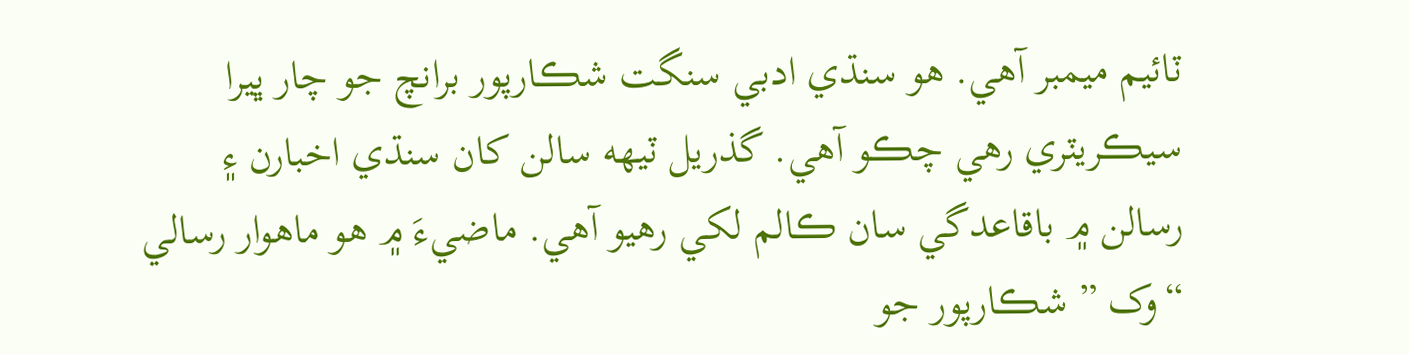ٽائيم ميمبر آهي. هو سنڌي ادبي سنگت شڪارپور برانچ جو چار ڀيرا سيڪريٽري رهي چڪو آهي. گذريل ٽيهه سالن کان سنڌي اخبارن ۽ رسالن ۾ باقاعدگي سان ڪالم لکي رهيو آهي. ماضيءَ ۾ هو ماهوار رسالي “وک ” شڪارپور جو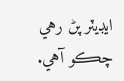ايڊيٽر پڻ رهي چڪو آهي.